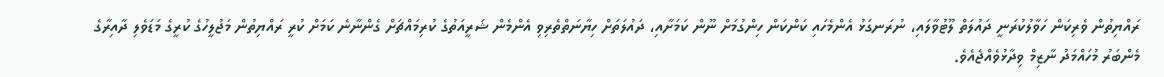ރައްޔިތުން ވެރިކަން ހަވާލުކުރަނީ ދައުލަތް ލޫޓުވާލައި، ނުރަނގަޅު އެންމެހައި ކަންކަން ހިންގުމަށް ނޫން ކަމަށާއި، ދައުލަތަށް ހިޔާނަތްތެރިވި އެންމެން ޝަރީއަތުގެ ކުރިމައްޗަށް ގެންނާނެ ކަމަށް ކުރީ ރައްޔިތުން މަޖުލީހުގެ ކުރީގެ މަޑަވެލި ދާއިރާގެ މެންބަރު މުހައްމަދު ނާޒިމް ވިދާޅުވެއްޖެއެވެ.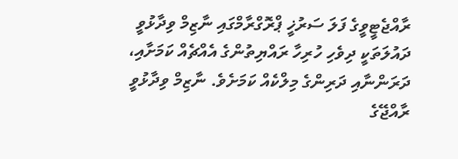ރާއްޖެޓީވީގެ ފަލަ ސަރުޚީ ޕްރޮގްރާމްގައި ނާޒިމް ވިދާޅުވީ ދައުލަތަކީ ދިވެހި ހުރިހާ ރައްޔިތުންގެ އެއްޗެއް ކަމަށާއި، ދަރަންނާއި ދަރިންގެ މިލްކެއް ކަމަށެވެ. ނާޒިމް ވިދާޅުވީ ރާއްޖޭގެ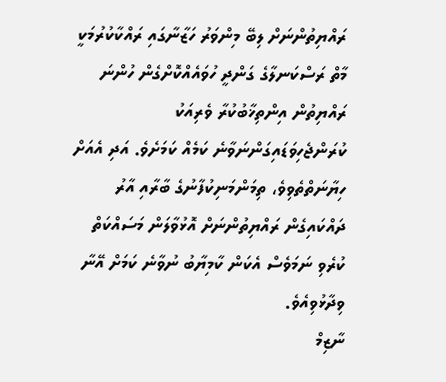ރައްޔިތުންނަށް ލިބޭ މިންވަރު ހަޒާނާގައި ރައްކާކުރުމަކީ މާތް ރަސްކަނލާގެ ގަންދީ ހުވައެއްކޮށްގެން ހުންނަ ރައްޔިތުން އިންތިޚާބުކުރާ ވެރިއަކު ކުރަންޖެހިވަޑައިގަންނަވާނެ ކަމެއް ކަމަށެވެ. އަދި އެއަށް ހިޔާނަތްތެވިވެ، ތިމަންމަނިކުފާނުގެ ބާރާއި އާރު ދައްކައިގެން ރައްޔިތުންނަށް އޮޅުވާލަން މަސައްކަތް ކުރެވި ނަމަވެސް އެކަން ކާމިޔާބު ނުވާނެ ކަމަށް އޭނާ ވިދާޅުވިއެވެ.
ނާޒިމް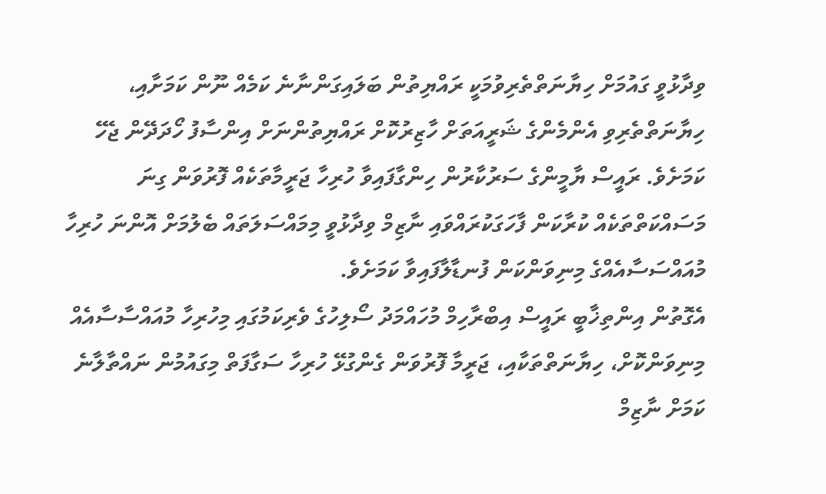ވިދާޅުވީ ގައުމަށް ހިޔާނަތްތެރިވުމަކީ ރައްޔިތުން ބަލައިގަންނާނެ ކަމެއް ނޫން ކަމަށާއި، ހިޔާނަތްތެރިވި އެންމެންގެ ޝަރީއަތަށް ހާޒިރުކޮށް ރައްޔިތުންނަށް އިންސާފު ހޯދަދޭން ޖެހޭ ކަމަށެވެ. ރައީސް ޔާމީންގެ ސަރުކާރުން ހިންގާފައިވާ ހުރިހާ ޖަރީމާތަކެއް ފޮރުވަން ގިނަ މަސައްކަތްތަކެއް ކުރާކަން ފާހަގަކުރައްވައި ނާޒިމް ވިދާޅުވީ މިމައްސަލަތައް ބެލުމަށް އޮންނަ ހުރިހާ މުއައްސަސާއެއްގެ މިނިވަންކަން ފުނޑާލާފައިވާ ކަމަށެވެ.
އެގޮތުން އިންތިޚާބީ ރައީސް އިބްރާހިމް މުހައްމަދު ސޯލިހުގެ ވެރިކަމުގައި މިހުރިހާ މުއައްސާސާއެއް މިނިވަންކޮށް، ހިޔާނަތްތަކާއި، ޖަރީމާ ފޮރުވަން ގެންގުޅޭ ހުރިހާ ސަގާފަތް މިގައުމުން ނައްތާލާނެ ކަމަށް ނާޒިމް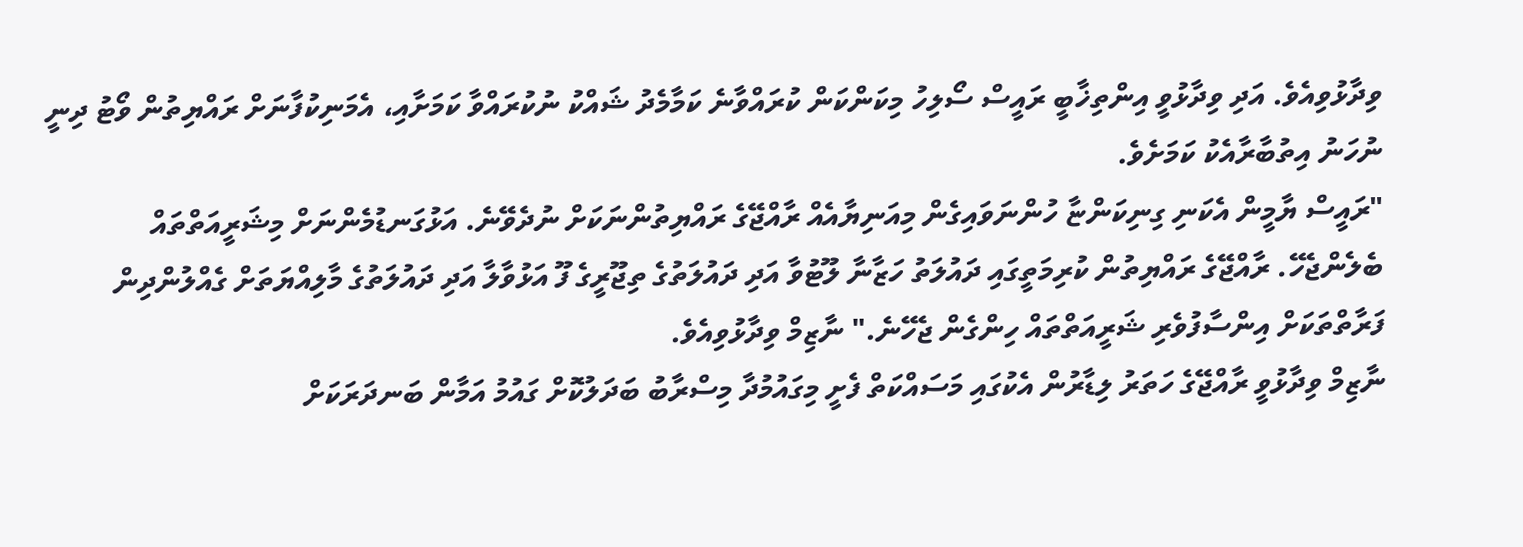ވިދާޅުވިއެވެ. އަދި ވިދާޅުވީ އިންތިޚާބީ ރައީސް ސޯލިހު މިކަންކަން ކުރައްވާނެ ކަމާމެދު ޝައްކު ނުކުރައްވާ ކަމަށާއި، އެމަނިކުފާނަށް ރައްޔިތުން ވޯޓު ދިނީ ނުހަނު އިތުބާރާއެކު ކަމަށެވެ.
"ރައީސް ޔާމީން އެކަނި ގިނިކަންޏާ ހުންނަވައިގެން މިއަނިޔާއެއް ރާއްޖޭގެ ރައްޔިތުންނަކަށް ނުދެވޭނެ. އަޅުގަނޑުމެންނަށް މިޝަރީއަތްތައް ބެލެންޖެހޭ. ރާއްޖޭގެ ރައްޔިތުން ކުރިމަތީގައި ދައުލަތު ހަޒާނާ ލޫޓުވާ އަދި ދައުލަތުގެ ތިޖޫރީގެ ފޫ އަޅުވާލާ އަދި ދައުލަތުގެ މާލިއްޔަތަށް ގެއްލުންދިން ފަރާތްތަކަށް އިންސާފުވެރި ޝަރީއަތްތައް ހިންގެން ޖެހޭނެ." ނާޒިމް ވިދާޅުވިއެވެ.
ނާޒިމް ވިދާޅުވީ ރާއްޖޭގެ ހަތަރު ލިޑާރުން އެކުގައި މަސައްކަތް ފެށީ މިގައުމުދާ މިސްރާބު ބަދަލުކޮށް ގައުމު އަމާން ބަނދަރަކަށް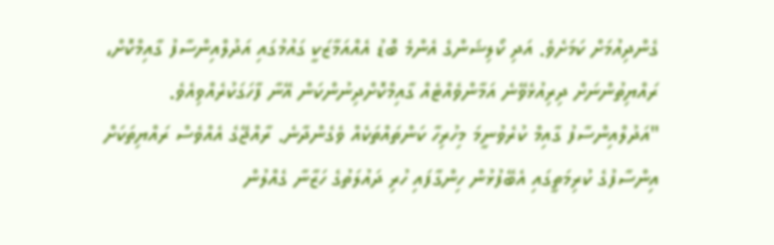ގެންދިއުމަށް ކަމަށެވެ. އަދި ކޯލިޝަންގެ އެންމެ ބޮޑު އެއްއަމާޒަކީ ގައުމުގައި އަދުލްއިންސާފު ގާއިމްކޮށް، ރައްޔިތުންނަށް ދިރިއުޅެވޭނެ އަމާންވެއްޓެއް ގާއިމްކޮށްދިނުންކަން އޭނާ ފާހަގަކުރެއްވިއެވެ.
"އަދުލްއިންސާފު ގާއިމް ކުރެވުނީމަ މިހުރިހާ ކަންތައްތަކެއް ވެގެންދާނެ. ރާއްޖޭގެ އެއްވެސް ރައްޔިތަކަށް އިންސާފުގެ ކުރިމަތީގައި އެބޭފުޅުން ހިންގާފައި ހުރި ދައުލަތުގެ ހަޒާނާ ގެއްލުން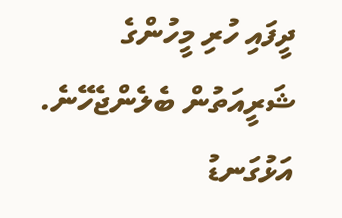ދީފައި ހުރި މީހުންގެ ޝަރީއަތުން ބެލެންޖެހޭނެ. އަޅުގަނޑު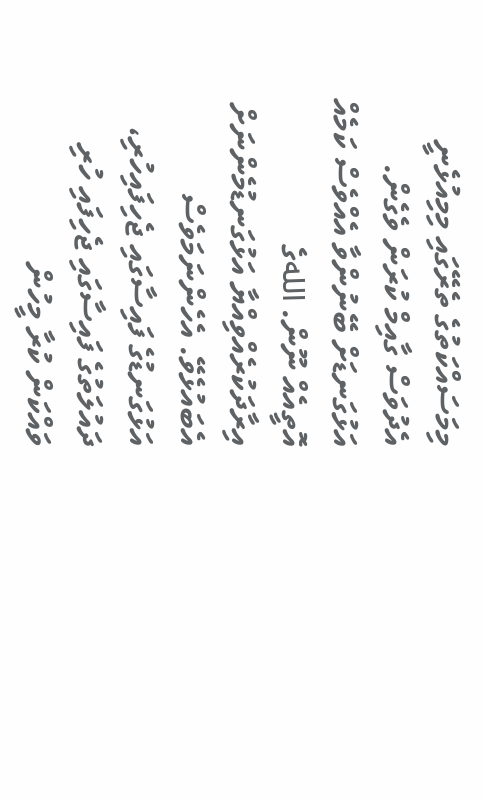މިމަސައްކަތުގެ ތެރޭގައި މިމިއުޅެނީ އެދުވަސް ގާއިމް ކުރަން ވެގެން. އަޅުގަނޑަށް ބޭނުންވާ އެއްވެސް ކަމެއް އޮތީއެއް ނޫން. اللهގެ އިރާދަކުރެއްވިއްޔާ އަޅުގަނޑުމެންނަށް އެބައުޅެވޭ. އެހެންނަމަވެސް އަޅުގަނޑުގެ ފައިސާގައި ޖެހިފައިހުރި، ދައުލަތުގެ ފައިސާގައި ޖެހިފައި ހުރި ވައްކަން ކުރާ މީހުން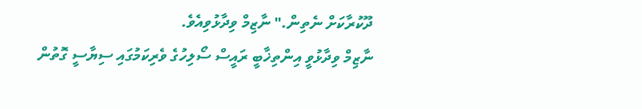ދޫކުރާކަށް ނެތިން." ނާޒިމް ވިދާޅުވިއެވެ.
ނާޒިމް ވިދާޅުވީ އިންތިޚާބީ ރައީސް ސޯލިހުގެ ވެރިކަމުގައި ސިޔާސީ ގޮތުން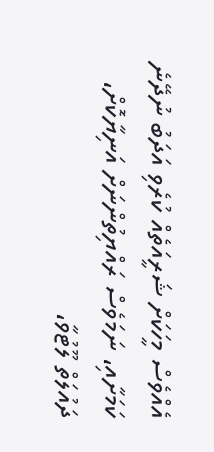އެއްވެސް މީހަކަށް ޝަރީއަތެއް ކުރެވި އަދަބު ނުދޭނެ ކަމަށާއި، ނަމަވެސް ރައްޔިތުންނަށް އަނިޔާކޮށް، ދައުލަތް ލޫޓުވާ،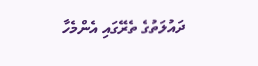ދައުލަތުގެ ތެރޭގައި އެންމެހާ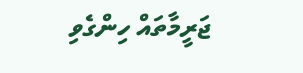ޖަރީމާތައް ހިންގެވި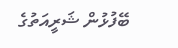ބޭފުޅުން ޝަރީއަތުގެ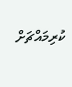ކުރިމައްޗަށް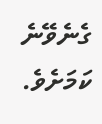ގެނެވޭނެ ކަމަށެވެ.